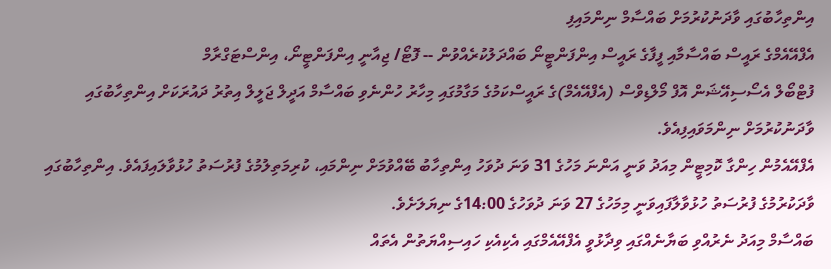އިންތިހާބުގައި ވާދަނުކުރުމަށް ބައްސާމް ނިންމައިފި
އެފްއޭއެމްގެ ރައީސް ބައްސާމާއި ފީފާގެ ރައީސް އިންފަންޓީނޯ ބައްދަލުކުރެއްވުން -- ފޮޓޯ/ ޖިއާނީ އިންފަންޓީނޯ، އިންސްޓަގްރާމް
ފުޓްބޯލް އެސޯސިއޭޝަން އޮފް މޯލްޑިވްސް (އެފްއޭއެމް)ގެ ރައީސްކަމުގެ މަގާމުގައި މިހާރު ހުންނެވި ބައްސާމް އަދީލް ޖަލީލް އިތުރު ދައުރަކަށް އިންތިހާބުގައި ވާދަނުކުރުމަށް ނިންމަވައިފިއެވެ.
އެފްއޭއެމުން ހިންގާ ކޮމިޓީން މިއަދު ވަނީ އަންނަ މަހުގެ 31 ވަނަ ދުވަހު އިންތިހާބު ބޭއްވުމަށް ނިންމައި، ކުރިމަތިލުމުގެ ފުރުސަތު ހުޅުވާލައިފައެވެ. އިންތިހާބުގައި ވާދަކުރުމުގެ ފުރުސަތު ހުޅުވާލާފައިވަނީ މިމަހުގެ 27 ވަނަ ދުވަހުގެ 14:00ގެ ނިޔަލަށެވެ.
ބައްސާމް މިއަދު ނެރުއްވި ބަޔާނެއްގައި ވިދާޅުވީ އެފްއޭއެމްގައި އެކިއެކި ހައިސިއްޔަތުން އެތައް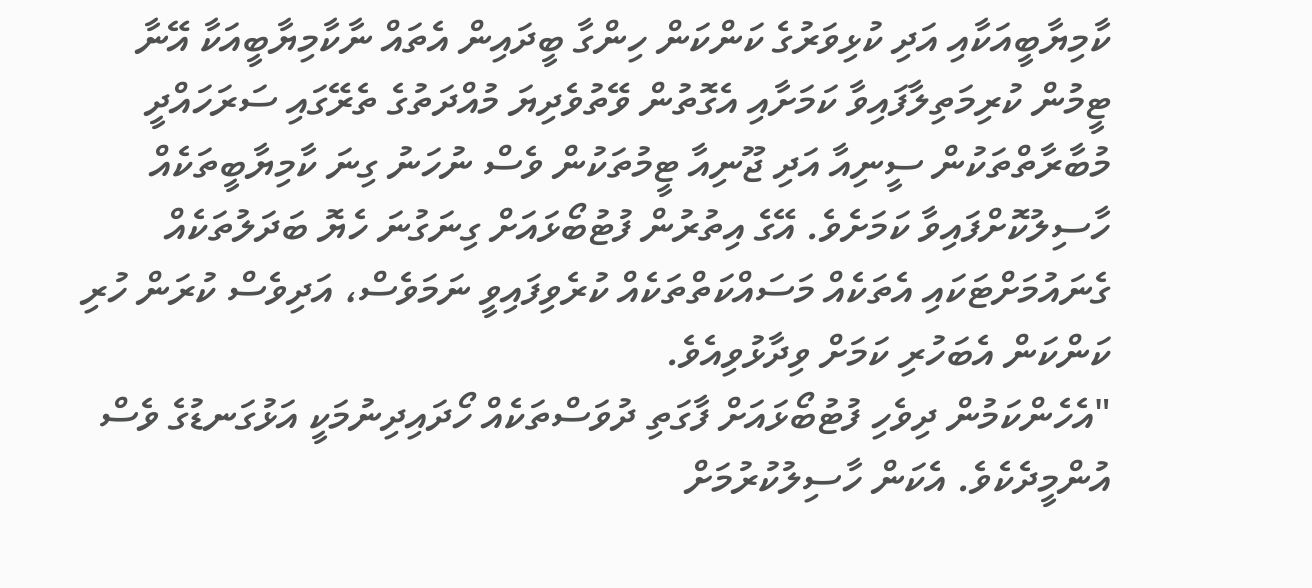ކާމިޔާބީއަކާއި އަދި ކުޅިވަރުގެ ކަންކަން ހިންގާ ބީދައިން އެތައް ނާކާމިޔާބީއަކާ އޭނާ ޓީމުން ކުރިމަތިލާފައިވާ ކަމަށާއި އެގޮތުން ވޭތުވެދިޔަ މުއްދަތުގެ ތެރޭގައި ސަރަހައްދީ މުބާރާތްތަކުން ސީނިއާ އަދި ޖޫނިއާ ޓީމުތަކުން ވެސް ނުހަނު ގިނަ ކާމިޔާބީތަކެއް ހާސިލުކޮށްފައިވާ ކަމަށެވެ. އޭގެ އިތުރުން ފުޓުބޯޅައަށް ގިނަގުނަ ހެޔޮ ބަދަލުތަކެއް ގެނައުމަށްޓަކައި އެތަކެއް މަސައްކަތްތަކެއް ކުރެވިފައިވީ ނަމަވެސް، އަދިވެސް ކުރަން ހުރި ކަންކަން އެބަހުރި ކަމަށް ވިދާޅުވިއެވެ.
"އެހެންކަމުން ދިވެހި ފުޓުބޯޅައަށް ފާގަތި ދުވަސްތަކެއް ހޯދައިދިނުމަކީ އަޅުގަނޑުގެ ވެސް އުންމީދެކެވެ. އެކަން ހާސިލުކުރުމަށް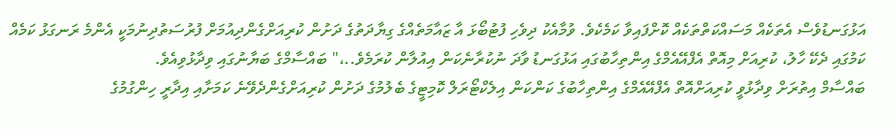އަޅުގަނޑުވެސް އެތަކެއް މަސައްކަތްތަކެއް ކޮށްފައިވާ ކަމެކެވެ. ވުމާއެކު ދިވެހި ފުޓުބޯޅަ އާ ޒައާމަތެއްގެ ގިޔާދަތުގެ ދަށުން ކުރިއަށްގެންދިއުމަށް ފުރުސަތުދިނުމަކީ އެންމެ ރަނގަޅު ކަމެއް ކަމުގައި ދެކޭ ހާލު، ކުރިއަށް މިއޮތް އެފްއޭއެމްގެ އިންތިހާބުގައި އަޅުގަނޑު ވާދަ ނުކުރާނެކަން އިއުލާން ކުރަމެވެ..،" ބައްސާމްގެ ބަޔާނުގައި ވިދާޅުވިއެވެ.
ބައްސާމް އިތުރަށް ވިދާޅުވީ ކުރިއަށްއޮތް އެފްއޭއެމްގެ އިންތިހާބުގެ ކަންކަން އިލެކްޓޯރަލް ކޮމިޓީގެ ބެލުމުގެ ދަށުން ކުރިއަށްގެންދެވޭނެ ކަމަށާއި އިދާރީ ހިންގުމުގެ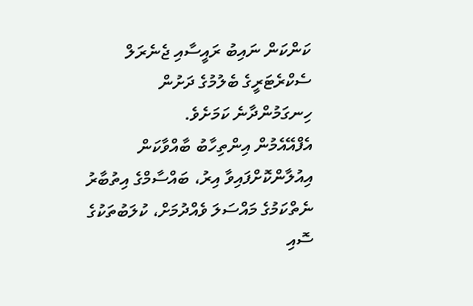ކަންކަން ނައިބު ރައީސާއި ޖެނެރަލް ސެކްރެޓަރީގެ ބެލުމުގެ ދަށުން ހިނގަމުންދާނެ ކަމަށެވެ.
އެފްއޭއެމުން އިންތިހާބު ބާއްވާކަން އިއުލާންކޮށްފައިވާ އިރު، ބައްސާމްގެ އިތުބާރު ނެތްކަމުގެ މައްސަލަ ވެއްދުމަށް، ކުލަބުތަކުގެ ސޮއި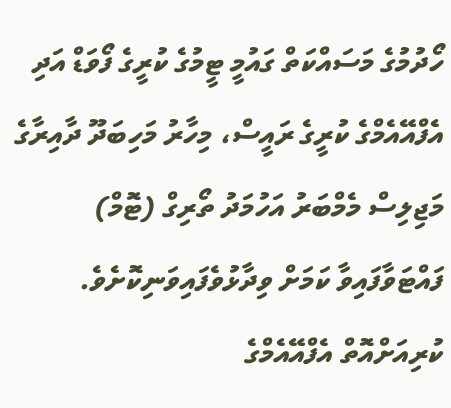ހޯދުމުގެ މަސައްކަތް ގައުމީ ޓީމުގެ ކުރީގެ ފޯވަޑް އަދި އެފްއޭއެމްގެ ކުރީގެ ރައީސް، މިހާރު މަހިބަދޫ ދާއިރާގެ މަޖިލިސް މެމްބަރު އަހުމަދު ތޯރިގް (ޓޮމް) ފައްޓަވާފައިވާ ކަމަށް ވިދާޅުވެފައިވަނިކޮށެވެ.
ކުރިއަށްއޮތް އެފްއޭއެމްގެ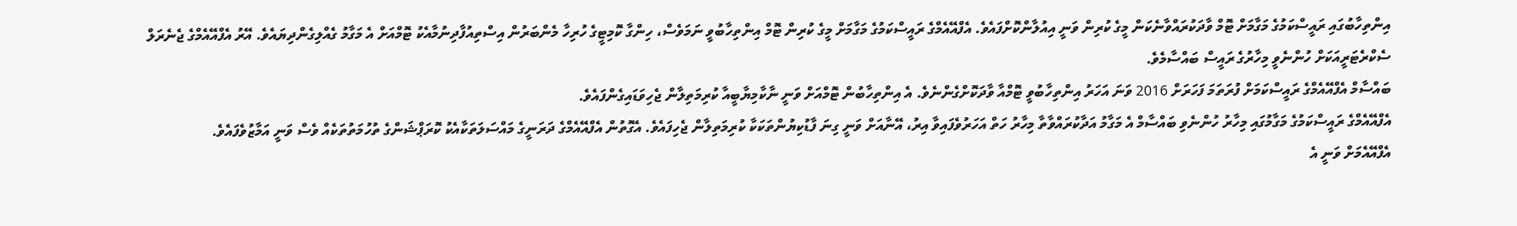އިންތިހާބުގައި ރައީސްކަމުގެ މަގާމަށް ޓޮމް ވާދަކުރައްވާނެކަން މީގެ ކުރިން ވަނީ އިއުލާންކޮށްފައެވެ. އެފްއޭއެމްގެ ރައީސްކަމުގެ މަގާމަށް މީގެ ކުރިން ޓޮމް އިންތިހާބުވީ ނަމަވެސް، ހިންގާ ކޮމިޓީގެ ހުރިހާ މެންބަރުން އިސްތިއުފާދިނުމާއެކު ޓޮމްއަށް އެ މަގާމު ގެއްލިގެންދިޔައެވެ. އޭރު އެފްއޭއެމްގެ ޖެނެރަލް ސެކްރެޓަރީއަކަށް ހުންނެވީ މިހާރުގެ ރައީސް ބައްސާމެވެ.
ބައްސާމް އެފްއޭއެމްގެ ރައީސްކަމަށް ފުރަތަމަ ފަހަރަށް 2016 ވަނަ އަހަރު އިންތިހާބުވީ ޓޮމްއާ ވާދަކޮށްގެންނެވެ. އެ އިންތިހާބުން ޓޮމްއަށް ވަނީ ނާކާމިޔާބީއާ ކުރިމަތިލާން ޖެހިވަޑައިގެންފައެވެ.
އެފްއޭއެމްގެ ރައީސްކަމުގެ މަގާމުގައި މިހާރު ހުންނެވި ބައްސާމް އެ މަގާމު އަދާކުރައްވާތާ މިހާރު ހަތް އަހަރުވެފައިވާ އިރު، އޭނާއަށް ވަނީ ގިނަ ފާޑުކިޔުންތަކަކާ ކުރިމަތިލާން ޖެހިފައެވެ. އެގޮތުން އެފްއޭއެމްގެ ދަރަނީގެ މައްސަލަތަކާއެކު ކޮރަޕްޝަންގެ ތުހުމަތުތަކެއް ވެސް ވަނީ އަމާޒުވެފައެވެ.
އެފްއޭއެމަށް ވަނީ އެ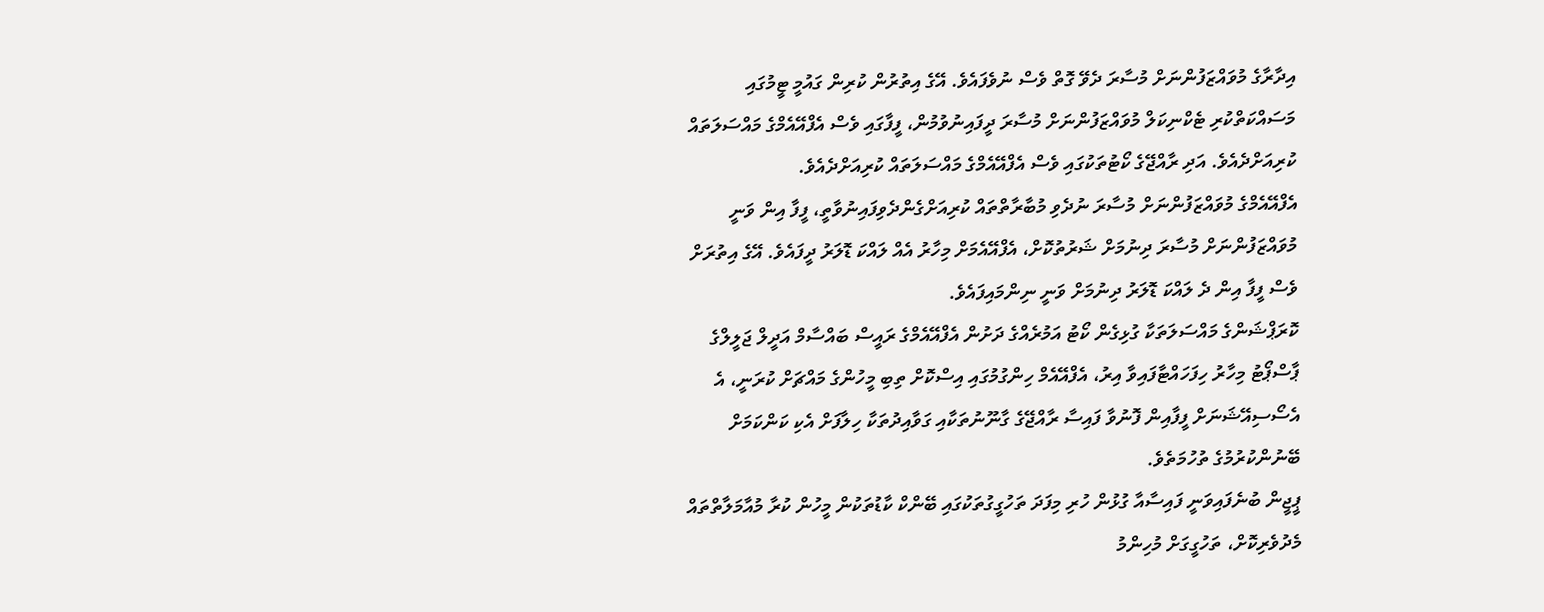އިދާރާގެ މުވައްޒަފުންނަށް މުސާރަ ދެވޭ ގޮތް ވެސް ނުވެފައެވެ. އޭގެ އިތުރުން ކުރިން ގައުމީ ޓީމުގައި މަސައްކަތްކުރި ޓެކްނިކަލް މުވައްޒަފުންނަށް މުސާރަ ދީފައިނުވުމުން، ފީފާގައި ވެސް އެފްއޭއެމްގެ މައްސަލަތައް ކުރިއަށްދެއެވެ. އަދި ރާއްޖޭގެ ކޯޓުތަކުގައި ވެސް އެފްއޭއެމްގެ މައްސަލަތައް ކުރިއަށްދެއެވެ.
އެފްއޭއެމްގެ މުވައްޒަފުންނަށް މުސާރަ ނުދެވި މުބާރާތްތައް ކުރިއަށްގެންދެވިފައިނުވާތީ، ފީފާ އިން ވަނީ މުވައްޒަފުންނަށް މުސާރަ ދިނުމަށް ޝަރުތުކޮށް، އެފްއޭއެމަށް މިހާރު އެއް ލައްކަ ޑޮލަރު ދީފައެވެ. އޭގެ އިތުރަށް ވެސް ފީފާ އިން ދެ ލައްކަ ޑޮލަރު ދިނުމަށް ވަނީ ނިންމައިފައެވެ.
ކޮރަޕްޝަންގެ މައްސަލަތަކާ ގުޅިގެން ކޯޓު އަމުރެއްގެ ދަށުން އެފްއޭއެމްގެ ރައީސް ބައްސާމް އަދީލް ޖަލީލްގެ ޕާސްޕޯޓު މިހާރު ހިފަހައްޓާފައިވާ އިރު، އެފްއޭއެމް ހިންގުމުގައި އިސްކޮށް ތިބި މީހުންގެ މައްޗަށް ކުރަނީ، އެ އެސޯސިއޭޝަނަށް ފީފާއިން ފޮނުވާ ފައިސާ ރާއްޖޭގެ ގާނޫނުތަކާއި ގަވާއިދުތަކާ ހިލާފަށް އެކި ކަންކަމަށް ބޭނުންކުރުމުގެ ތުހުމަތެވެ.
ޕީޖީން ބުނެފައިވަނީ ފައިސާއާ ގުޅުން ހުރި މިފަދަ ތަހުގީގުތަކުގައި ބޭންކް ކާޑުތަކުން މީހުން ކުރާ މުއާމަލާތްތައް މެދުވެރިކޮށް، ތަހުގީގަށް މުހިންމު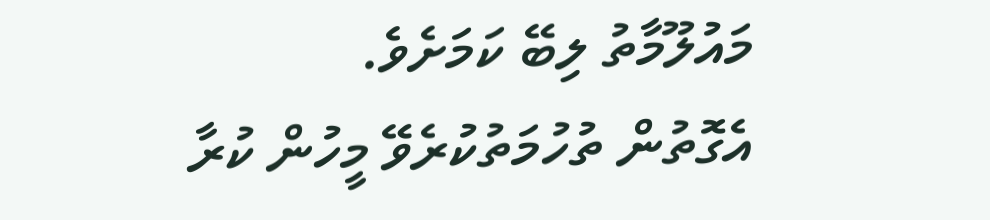މައުލޫމާތު ލިބޭ ކަމަށެވެ.
އެގޮތުން ތުހުމަތުކުރެވޭ މީހުން ކުރާ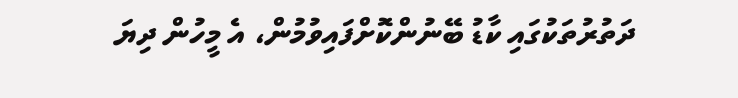ދަތުރުތަކުގައި ކާޑު ބޭނުންކޮށްފައިވުމުން، އެ މީހުން ދިޔަ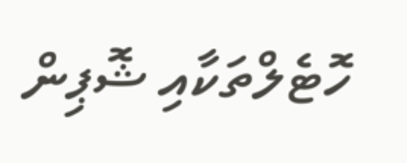ހޮޓެލްތަކާއި ޝޮޕިން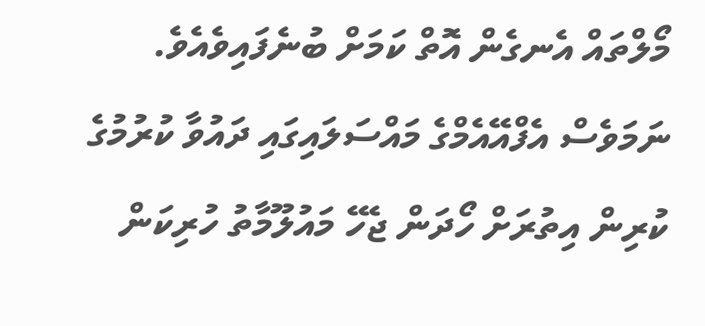މޯލްތައް އެނގެން އޮތް ކަމަށް ބުނެފައިވެއެވެ. ނަމަވެސް އެފްއޭއެމްގެ މައްސަލައިގައި ދައުވާ ކުރުމުގެ ކުރިން އިތުރަށް ހޯދަން ޖެހޭ މައުލޫމާތު ހުރިކަން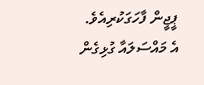ޕީޖީން ފާހަގަކުރިއެވެ.
އެ މައްސަލައާ ގުޅިގެން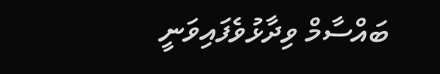ބައްސާމް ވިދާޅުވެފައިވަނީ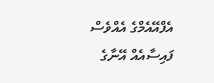އެފްއޭއެމްގެ އެއްވެސް ފައިސާއެއް އޭނާގެ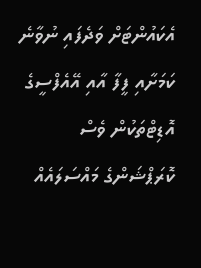އެކައުންޓަށް ވަދެފައި ނުވާނެ ކަމަށާއި ފީފާ އާއި އޭއެފްސީގެ އޮޑިޓްތަކުން ވެސް ކޮރަޕްޝަންގެ މައްސަލައެއް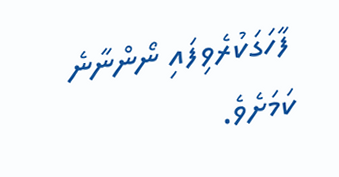ފާހަގަކުރެވިފައި ނޯންނާނެ ކަމަށެވެ.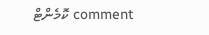comment ކޮމެންޓް